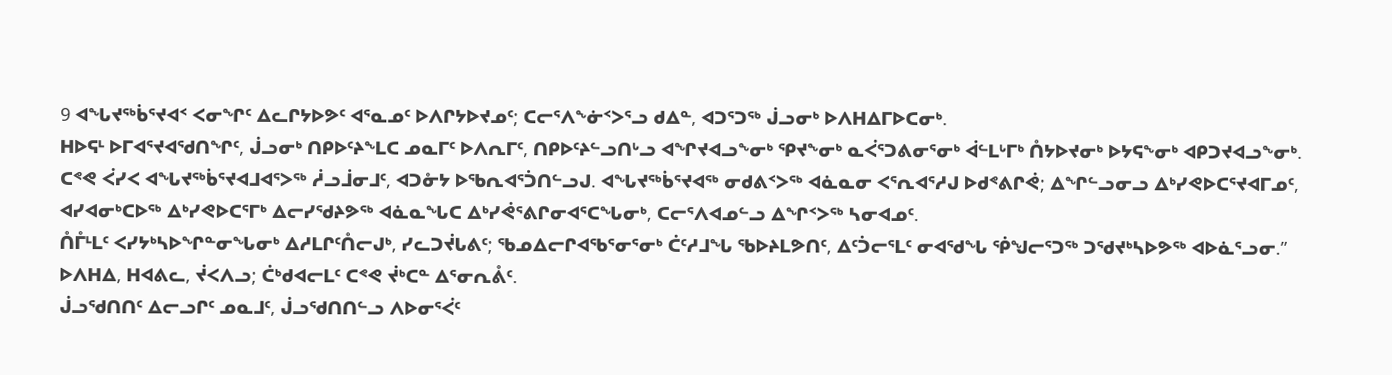9 ᐊᖓᔪᖅᑳᕐᔪᐊᑉ ᐸᓂᖏᑦ ᐃᓚᒋᔭᐅᕗᑦ ᐊᕐᓇᓄᑦ ᐅᐱᒋᔭᐅᔪᓄᑦ; ᑕᓕᕐᐱᖕᓃᑉᐳᕐᓗ ᑯᐃᓐ, ᐊᑐᕐᑐᖅ ᒎᓗᓂᒃ ᐅᐱᕼᐃᒥᐅᑕᓂᒃ.
ᕼᐅᕋᒻ ᐅᒥᐊᕐᔪᐊᖁᑎᖏᑦ, ᒎᓗᓂᒃ ᑎᑭᐅᑦᔨᖕᒪᑕ ᓄᓇᒥᑦ ᐅᐱᕆᒥᑦ, ᑎᑭᐅᑦᔨᓪᓗᑎᒡᓗ ᐊᖏᔪᐊᓗᖕᓂᒃ ᕿᔪᖕᓂᒃ ᓇᐹᕐᑐᕕᓂᕐᓂᒃ ᐋᓪᒪᒡᒥᒃ ᑍᔭᐅᔪᓂᒃ ᐅᔭᕋᖕᓂᒃ ᐊᑭᑐᔪᐊᓗᖕᓂᒃ.
ᑕᕝᕙ ᐹᓯᐸ ᐊᖓᔪᖅᑳᕐᔪᐊᒧᐊᕐᐳᖅ ᓲᓗᒨᓂᒧᑦ, ᐊᑐᓁᔭ ᐅᖃᕆᐊᕐᑑᑎᓪᓗᒍ. ᐊᖓᔪᖅᑳᕐᔪᐊᖅ ᓂᑯᕕᑉᐳᖅ ᐊᓈᓇᓂ ᐸᕐᕆᐊᕐᓱᒍ ᐅᑯᕝᕕᒋᕚ; ᐃᖏᓪᓗᓂᓗ ᐃᒃᓯᕙᐅᑕᕐᔪᐊᒥᓄᑦ, ᐊᓯᐊᓂᒃᑕᐅᖅ ᐃᒃᓯᕙᐅᑕᕐᒥᒃ ᐃᓕᓯᖁᔨᕗᖅ ᐊᓈᓇᖓᑕ ᐃᒃᓯᕚᕐᕕᒋᓂᐊᕐᑕᖓᓂᒃ, ᑕᓕᕐᐱᐊᓄᓪᓗ ᐃᖏᑉᐳᖅ ᓴᓂᐊᓄᑦ.
ᑍᒤᒻᒪᑦ ᐸᓯᔭᒃᓴᐅᖏᓐᓂᖓᓂᒃ ᐃᓱᒪᒋᑦᑍᓕᒍᒃ, ᓯᓚᑐᔫᒐᕕᑦ; ᖃᓄᐃᓕᒋᐊᖃᕐᓂᕐᓂᒃ ᑖᑦᓱᒧᖓ ᖃᐅᔨᒪᕗᑎᑦ, ᐃᑦᑑᓕᕐᒪᑦ ᓂᐊᖁᖓ ᖀᖑᓕᕐᑐᖅ ᑐᖁᔪᒃᓴᐅᕗᖅ ᐊᐅᓈᕐᓗᓂ.”
ᐅᐱᕼᐃ, ᕼᐊᕕᓚ, ᔫᐸᐱᓗ; ᑖᒃᑯᐊᓕᒪᑦ ᑕᕝᕙ ᔫᒃᑕᓐ ᐃᕐᓂᕆᕔᑦ.
ᒎᓗᖁᑎᑎᑦ ᐃᓕᓗᒋᑦ ᓄᓇᒧᑦ, ᒎᓗᖁᑎᑎᓪᓗ ᐱᐅᓂᕐᐹᑦ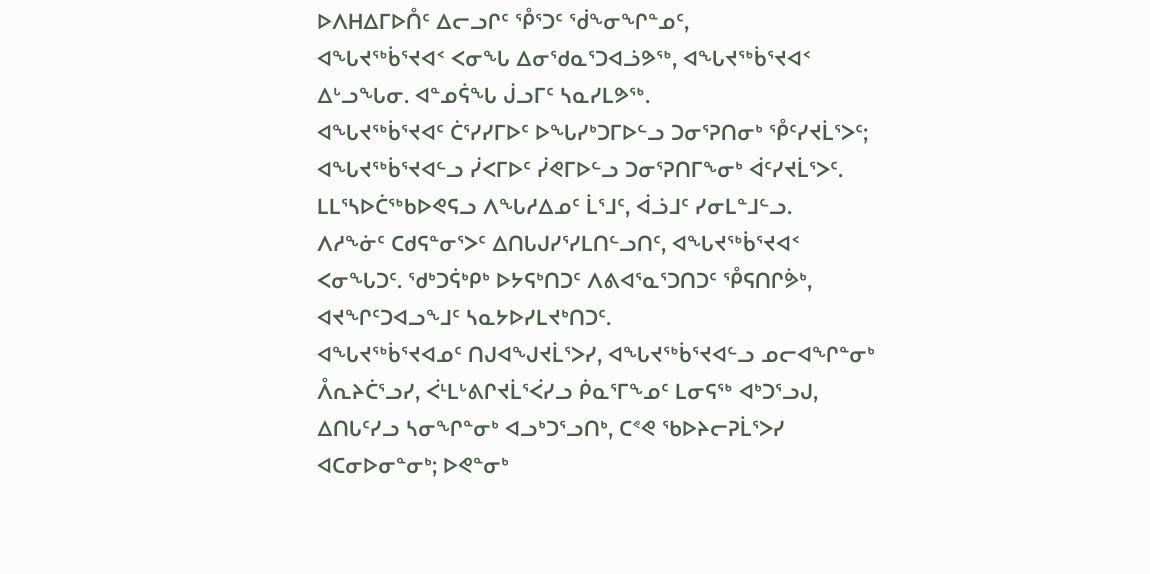ᐅᐱᕼᐃᒥᐅᑍᑦ ᐃᓕᓗᒋᑦ ᕾᕐᑐᑦ ᖂᖕᓂᖏᓐᓄᑦ,
ᐊᖓᔪᖅᑳᕐᔪᐊᑉ ᐸᓂᖓ ᐃᓂᖁᓇᕐᑐᐊᓘᕗᖅ, ᐊᖓᔪᖅᑳᕐᔪᐊᑉ ᐃᒡᓗᖓᓂ. ᐊᓐᓄᕌᖓ ᒎᓗᒥᑦ ᓴᓇᓯᒪᕗᖅ.
ᐊᖓᔪᖅᑳᕐᔪᐊᑦ ᑖᕐᓯᓯᒥᐅᑦ ᐅᖓᓯᒃᑐᒥᐅᓪᓗ ᑐᓂᕐᕈᑎᓂᒃ ᕾᑦᓯᔪᒫᕐᐳᑦ; ᐊᖓᔪᖅᑳᕐᔪᐊᓪᓗ ᓰᐸᒥᐅᑦ ᓰᕙᒥᐅᓪᓗ ᑐᓂᕐᕈᑎᒥᖕᓂᒃ ᐋᑦᓯᔪᒫᕐᐳᑦ.
ᒪᒪᕐᓴᐅᑖᖅᑲᐅᕙᕋᓗ ᐱᖓᓱᐃᓄᑦ ᒫᕐᒧᑦ, ᐋᓘᒧᑦ ᓯᓂᒪᓐᒧᓪᓗ.
ᐱᓱᖕᓃᑦ ᑕᑯᕋᓐᓂᕐᐳᑦ ᐃᑎᒐᒍᓯᕐᓯᒪᑎᓪᓗᑎᑦ, ᐊᖓᔪᖅᑳᕐᔪᐊᑉ ᐸᓂᖓᑐᑦ. ᖁᒃᑐᕌᒃᑭᒃ ᐅᔭᕋᒃᑎᑐᑦ ᐱᕕᐊᕐᓇᕐᑐᑎᑐᑦ ᕾᕋᑎᒋᕘᒃ, ᐊᔪᖏᑦᑐᐊᓗᖕᒧᑦ ᓴᓇᔭᐅᓯᒪᔪᒃᑎᑐᑦ.
ᐊᖓᔪᖅᑳᕐᔪᐊᓄᑦ ᑎᒍᐊᖑᔪᒫᕐᐳᓯ, ᐊᖓᔪᖅᑳᕐᔪᐊᓪᓗ ᓄᓕᐊᖏᓐᓂᒃ ᐰᕆᔨᑖᕐᓗᓯ, ᐹᒻᒪᒡᕕᒋᔪᒫᕐᐹᓯᓗ ᑮᓇᕐᒥᖕᓄᑦ ᒪᓂᕋᖅ ᐊᒃᑐᕐᓗᒍ, ᐃᑎᒐᑦᓯᓗ ᓴᓂᖏᓐᓂᒃ ᐊᓗᒃᑐᕐᓗᑎᒃ, ᑕᕝᕙ ᖃᐅᔨᓕᕈᒫᕐᐳᓯ ᐊᑕᓂᐅᓂᓐᓂᒃ; ᐅᕙᓐᓂᒃ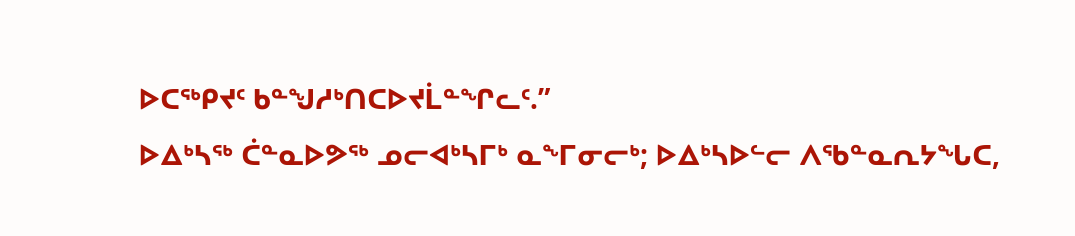ᐅᑕᖅᑭᔪᑦ ᑲᓐᖑᓱᒃᑎᑕᐅᔪᒫᓐᖏᓚᑦ.”
ᐅᐃᒃᓴᖅ ᑖᓐᓇᐅᕗᖅ ᓄᓕᐊᒃᓴᒥᒃ ᓇᖕᒥᓂᓕᒃ; ᐅᐃᒃᓴᐅᓪᓕ ᐱᖃᓐᓇᕆᔭᖓᑕ,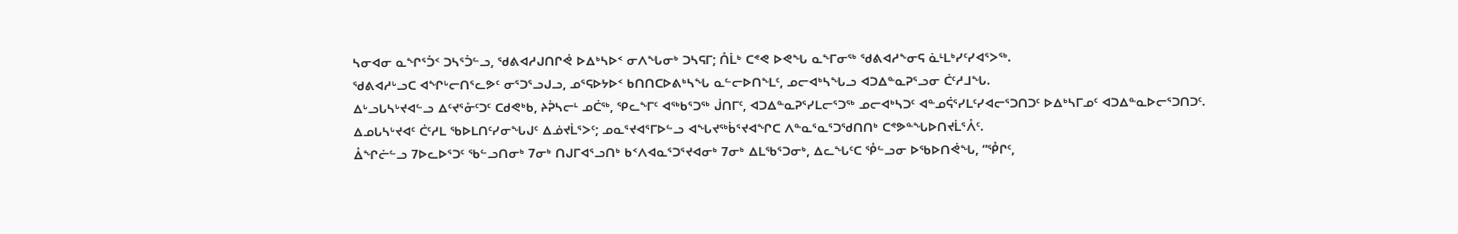ᓴᓂᐊᓂ ᓇᖏᕐᑑᑉ ᑐᓴᕐᑑᓪᓗ, ᖁᕕᐊᓱᒍᑎᒋᕚ ᐅᐃᒃᓴᐅᑉ ᓂᐱᖓᓂᒃ ᑐᓴᕋᒥ; ᑍᒫᒃ ᑕᕝᕙ ᐅᕙᖓ ᓇᖕᒥᓂᖅ ᖁᕕᐊᓱᖕᓂᕋ ᓈᒻᒪᒃᓯᑦᓯᐊᕐᐳᖅ.
ᖁᕕᐊᓱᒡᓗᑕ ᐊᖏᒡᓕᑎᕐᓚᕗᑦ ᓂᕐᑐᕐᓗᒍᓗ, ᓄᕐᕋᐅᔭᐅᑉ ᑲᑎᑎᑕᐅᕕᒃᓴᖓ ᓇᓪᓕᐅᑎᖕᒪᑦ, ᓄᓕᐊᒃᓴᖓᓗ ᐊᑐᐃᓐᓇᕈᕐᓗᓂ ᑖᑦᓱᒧᖓ.
ᐃᒡᓗᒐᓴᒡᔪᐊᓪᓗ ᐃᑦᔪᕐᓁᑦᑐᑦ ᑕᑯᕙᒃᑲ, ᔨᕉᓴᓕᒻ ᓄᑖᖅ, ᕿᓚᖕᒥᑦ ᐊᖅᑲᕐᑐᖅ ᒎᑎᒥᑦ, ᐊᑐᐃᓐᓇᕈᕐᓯᒪᓕᕐᑐᖅ ᓄᓕᐊᒃᓴᑐᑦ ᐊᓐᓄᕌᕐᓯᒪᑦᓯᐊᓕᕐᑐᑎᑐᑦ ᐅᐃᒃᓴᒥᓄᑦ ᐊᑐᐃᓐᓇᐅᓕᕐᑐᑎᑐᑦ.
ᐃᓄᒐᓴᒡᔪᐊᑦ ᑖᑦᓱᒪ ᖃᐅᒪᑎᑦᓯᓂᖓᒍᑦ ᐃᓅᔪᒫᕐᐳᑦ; ᓄᓇᕐᔪᐊᕐᒥᐅᓪᓗ ᐊᖓᔪᖅᑳᕐᔪᐊᖏᑕ ᐱᓐᓇᕐᓇᕐᑐᖁᑎᑎᒃ ᑕᕝᕗᓐᖓᐅᑎᔪᒫᕐᐰᑦ.
ᐂᖏᓖᓪᓗ 7ᐅᓚᐅᕐᑐᑦ ᖃᓪᓗᑎᓂᒃ 7ᓂᒃ ᑎᒍᒥᐊᕐᓗᑎᒃ ᑲᑉᐱᐊᓇᕐᑐᕐᔪᐊᓂᒃ 7ᓂᒃ ᐃᒪᖃᕐᑐᓂᒃ, ᐃᓚᖓᑦᑕ ᕾᓪᓗᓂ ᐅᖃᐅᑎᕚᖓ, “ᕾᒋᑦ,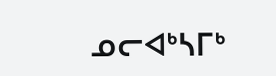ᓄᓕᐊᒃᓴᒥᒃ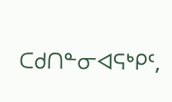ᑕᑯᑎᓐᓂᐊᕋᒃᑭᑦ,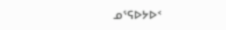ᓄᕐᕋᐅᔭᐅᑉ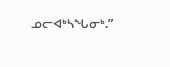ᓄᓕᐊᒃᓴᖓᓂᒃ.”